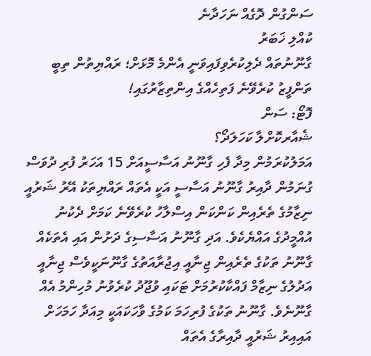ސަންގުން ދޮގެއް ނަހަދާނެ
ކުއްލި ޚަބަރު
ގާނޫނުތައް ދެލިކުރެވިފައިވަނީ އެންމެ މޮޅަށް؛ ރައްޔިތުން ތިބީ ތަންފީޒު ކުރެވޭނެ ފަތިހެއްގެ އިންތިޒާރުގައި!
ފޮޓޯ: ސަން
ޝެއާރކޮށްލާ ކަހަލަދޯ؟
އަމަލުކުރަމުން މިދާ ފެހި ގާނޫނު އަސާސީއަށް 15 އަހަރު ފުރި ދުވަސް ގުނަމުން ދާއިރު ގާނޫނު އަސާސީ އަކީ އެތައް ރައްޔިތަކު އޭރު ޝަރުއީ ނިޒާމުގެ ތެރެއިން ކަންކަން އިސްލާހު ކުރެވޭނެ ކަމަށް ދެކުނު އުއްމީދުގެ އައްޔެކެވެ. އަދި ގާނޫނު އަސާސިގެ ދަށުން އައި އެތަކެއް ގާނޫނު ތަކުގެ ތެރެއިން ޖިނާއީ އިޖުރާއަތުގެ ގާނޫނަކީވެސް ޖިނާއީ އަދުލުގެ ނިޒާމް ފައްކާކުރުމަށް ޓަކައި ވުޖޫދު ކުރެވުނު މުހިންމު އެއް ގާނޫނެވެ. ގާނޫނު ތަކުގެ ފުރިހަމަ ކަމުގެ ވާހަކައަކީ މިއަދާ ހަމަހަށް އައިއިރު ޝަރުއީ ދާއިރާގެ އެތައް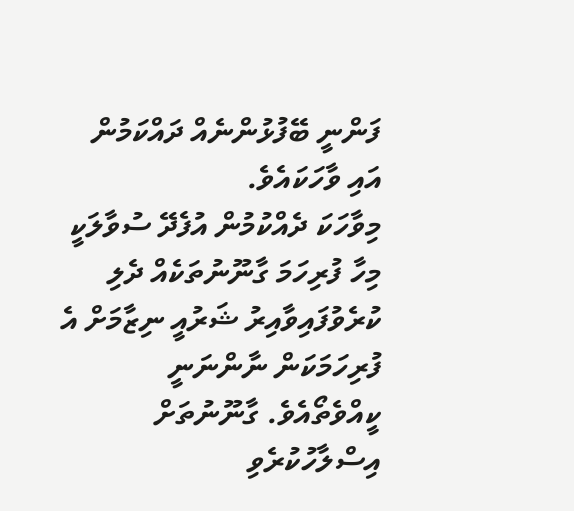ފަންނީ ބޭފުޅުންނެއް ދައްކަމުން އައި ވާހަކައެވެ.
މިވާހަކަ ދެއްކުމުން އުފެދޭ ސުވާލަކީ މިހާ ފުރިހަމަ ގާނޫނުތަކެއް ދެލި ކުރެވުފައިވާއިރު ޝަރުއީ ނިޒާމަށް އެ ފުރިހަމަކަން ނާންނަނީ ކީއްވެތޯއެވެ. ގާނޫނުތަށް އިސްލާހުކުރެވި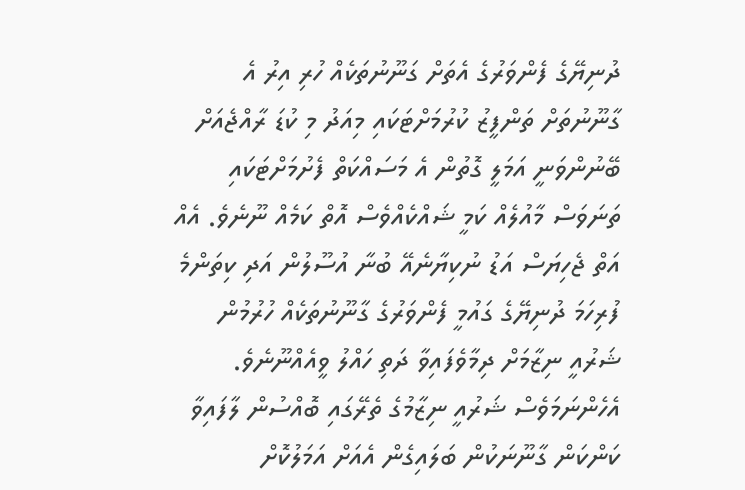ދުނިޔޭގެ ފެންވަރުގެ އެތަށް ގަނޫނުތަކެއް ހުރި އިރު އެ ގާނޫނުތަށް ތަންފީޒު ކުރުމަށްޓަކައި މިއަދު މި ކުޑަ ރާއްޖެއަށް ބޭނުންވަނީ އަމަލީ ގޮތުން އެ މަސައްކަތް ފެށުމަށްޓަކައި ތަނަވަސް މާއުލެއް ކަމީ ޝައްކެއްވެސް އޮތް ކަމެއް ނޫނެވެ. އެއް އަތް ޖެހިޔަސް އަޑު ނުކިޔާނެއޭ ބުނާ އުސޫލުން އަދި ކިތަންމެ ފުރިހަމަ ދުނިޔޭގެ ގައުމީ ފެންވަރުގެ ގާނޫނުތަކެއް ހުރުމުން ޝަރުއީ ނިޒާމަށް ދިމާވެފައިވާ ދަތި ހައްލު ވީއެއްނޫނެވެ. އެހެންނަމަވެސް ޝަރުއީ ނިޒާމުގެ ތެރޭގައި ބޮއްސުން ލާފައިވާ ކަންކަން ގާނޫނަކުން ބަލައިގެން އެއަށް އަމަލުކޮށް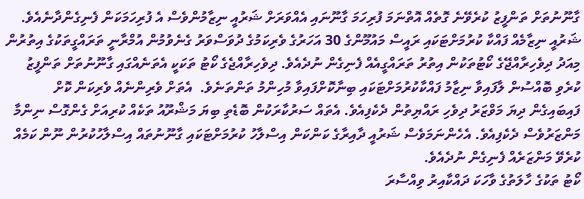ގާނޫނުތަށް ތަންފީޒު ކުރެވޭނެ ގޮތެއް އޮތްނަމަ ފުރިހަމަ ގާނޫނައި އެއްވަރަށް ޝަރުއީ ނިޒާމުންވެސް އެ ފުރިހަމަކަން ފެނިގެންދާނެއެވެ.
ޝަރުއީ ނިޒާމެއް ފައްކާ ކުރުމަށްޓަކައި ރައީސް މައުމޫންގެ 30 އަހަރުގެ ވެރިކަމުގެ ދުވަސްވަރު ގެނެވުމުން އުމްރާނީ ތަރައްގީތަކުގެ އިތުރުން މިއަދު ދިވެހިރާއްޖޭގެ ކޯޓުތަކުން އިތުރު ތަރައްގީއެއް ފެނިގެން ނުދެއެވެ. ދިވެހިރާއްޖެގެ ކޯޓު ތަކަކީ އެތަނެއްގައި ގާނޫނުތަށް ތަންފީޒު ކުރެވި ބޮއްސުން ލާފައިވާ ނިޒާމު ފައްކާކުރުމަށްޓަކައި ބިނާކޮށްފައިވާ މުހިންމު ތަންތަނެވެ.  އެތަށް ވެރިންނެއް ވެރިކަން ކޮށް ފައިބައިގެން ދިޔަ މަވްޒަރު ދިވެހި ރައްޔިތުން ދެކެފިއެވެ. އެތައް ސަރުކާރަކުން ބޮޑެތި ބިޔަ މަޝްރޫއު ތަކެއް ކުރިއަށް ގެންގޮސް ނިންމާ މަންޒަރުވެސް ދެކެފިއެވެ. އެހެންނަމަވެސް ޝަރުއީ ދާއިރާގެ ކަންކަން އިސްލާހު ކުރުމަށްޓަކައި ގާނޫނުތައް އިސްލާހުކުރުން ނޫން ކަމެއް ކުރެވޭ މަންޒަރެއް ފެނިގެން ނުދެއެވެ.
ކޯޓު ތަކުގެ ހާލަތުގެ ވާހަކަ ދައްކާއިރު ވިއްސާރަ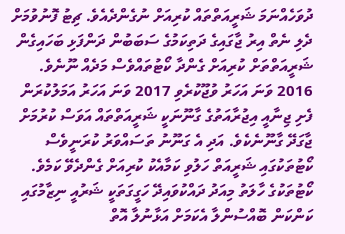ދުވަހެއްނަމަ ޝަރީއަތްތައް ކުރިއަށް ނުގެންދެއެވެ. ޗިޓު ފޮނުވުމަށް ދެލި ނެތް އިރު ޖާގައިގެ ދަތިކަމުގެ ސަބަބުން ދަންފަޅި ބަހައިގެން ޝަރީއަތްތަށް ކުރިއަށް ގެންދާ ކޯޓުތައްވެސް މަދެއް ނޫނެވެ. 2016 ވަނަ އަހަރު ވުޖޫކުރެވި 2017 ވަނަ އަހަރު އަމަލުކުރަން ފެށި ޖިނާއީ އިޖުރާއަތުގެ ގާނޫނަކީ ޝަރީއަތްތައް އަވަސް ކުރުމަށް ޖާގަދޭ ގާނޫނެކެވެ. އަދި އެ ގަނޫނު ތަސައްވަރު ކުރަނީވެސް ކޯޓުތަކުގައި ޝަރީއަތް ހަލުވި ކަމާއެކު ކުރިއަށް ގެންދެވޭ ކަމެވެ.
ކޯޓުތަކުގެ ހާލަތު މިއަދު ދައްކުވައިދޭ ހަގީގަތަކީ ޝަރުއީ ނިޒާމުގައި ކަންކަން ބޮއްސުންލާ އެކަމަށް އަޅާނުލާ އޮތް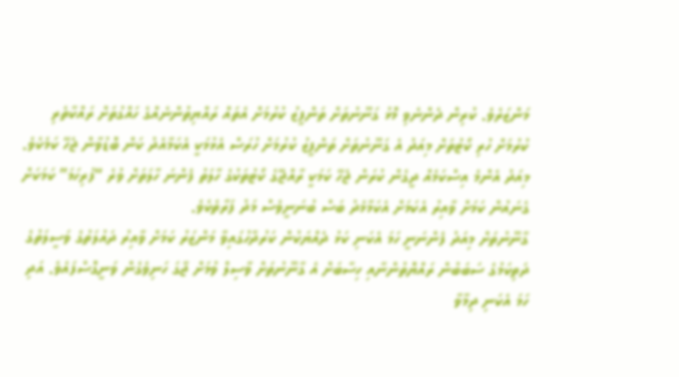މަންޒަރެވެ. ކުރިން ދެންނެވި މޮޅު ގަނޫނުތަށް ތަންފީޒު ކުރުމަށް އެތައް ރައްޔިތުންނެއްގެ ހައްގުތަށް ރައްކާތެރި ކުރުމަށް ހުރި ކޯޓުތަށް މިއަދު އެ ގަނޫނުތަށް ތަންފީޒު ކުރުމަށް ހުރަސް އެޅުމަކީ އެކަމާއެދު ކަން ބޮޑުވާން ޖެހޭ ކަމެކެވެ. މިއަދު އެންމެ އިސްކަމެއް ދީގެން ކުރަން ޖެހޭ ކަމަކީ ރާއްޖޭގެ ކޯޓުތަކުގެ ހާލަތު ފެންނަ ހާލަތަށް ވުރެ “ފުރިހަމަ” ކަމަކަށް ގެނައުން ކަމަށް ވާއިރު އެކަމަށް އެކަމާމެދު ބަސް ބުނަނީވެސް މަދު ފަރާތެކެވެ.
ގާނޫނުތަށް މިއަދު ފެންނަނީ ހަމަ އެކަނި ކަޅު ދެއްޔަކުން ކަރުދާހުގައިވާ މަންޒަރު ކަމަށް ވާއިރު ދައުލަތުގެ ވަސީލަތުގެ ދަތިކަމުގެ ސަބަބުން ރައްޔޮތުންނާއި ހިސާބަށް އެ ގާނޫނުތަށް ވާސިލް ވުމަށް ޖާގަ ހަނިވެގެން ވަނީގޮސްފައެވެ. އަދި ހަމަ އެކަނި ދިމާވާ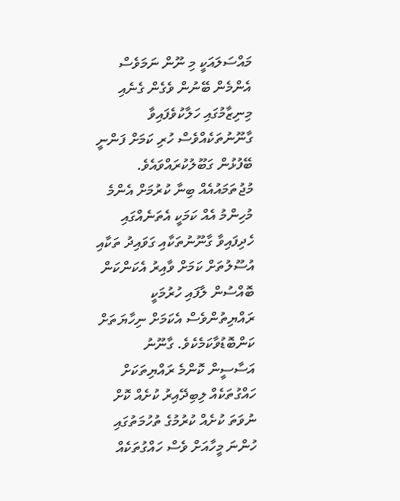މައްސަލައަކީ މި ނޫން ނަމަވެސް އެންމެން ބޭނުން ވެގެން ގެނެއި މިނިޒާމުގައި ހަލާކުވެފައިވާ ގާނޫނުތަކެއްވެސް ހުރި ކަމަށް ފަންނީ ބޭފުޅުން ގަބޫލުކުރައްވައެވެ.
މުޖުތަމައުއެއް ބިނާ ކުރުމަށް އެންމެ މުހިންމު އެއް ކަމަކީ އެތަނެއްގައި ހެދިފައިވާ ގާނޫނުތަކާއި ގަވައިދު ތަކާއި އުސޫލުތަށް ކަމަށް ވާއިރު އެކަންކަން ބޮއްސުން ލާފައި ހުރުމަކީ ރައްޔިތުންވެސް އެކަމަށް ނިހާޔަތަށް ކަންބޮޑުވާކަމެކެވެ. ގާނޫނު އަސާސީން ކޮންމެ ރައްޔިތަކަށް ހައްގުތަކެއް ލިބިދޭއިރު ކުށެއް ކޮށް ނުވަތަ ކުށެއް ކުރުމުގެ ތުހުމަތުގައި ހުންނަ މީހާއަށް ވެސް ހައްގުތަކެއް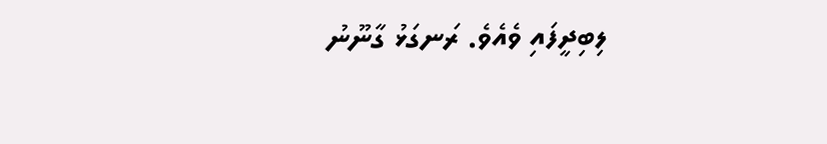ލިބިދީފައި ވެއެވެ. ރަނގަޅު ގާނޫނު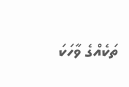ތަކެއްގެ ވާހަކަ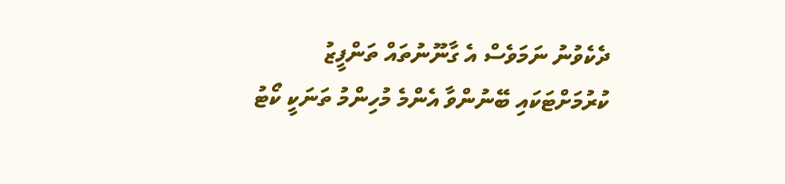ދެކެވުނު ނަމަވެސް އެ ގާނޫނުތައް ތަންފީޒު ކުރުމަށްޓަކައި ބޭނުންވާ އެންމެ މުހިންމު ތަނަކީ ކޯޓު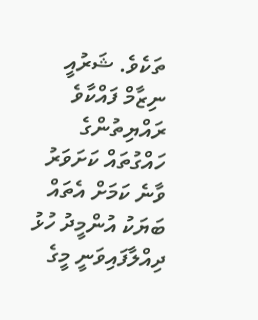ތަކެވެ. ޝަރުއީ ނިޒާމް ފައްކާވެ ރައްޔިތުންގެ ހައްގުތައް ކަށަވަރު ވާނެ ކަމަށް އެތައް ބަޔަކު އުންމީދު ހުޅު ދިއްލާފައިވަނީ މީގެ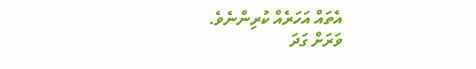އެތައް އަހަރެއް ކުރިންނެވެ.
ވަރަށް ގަދަ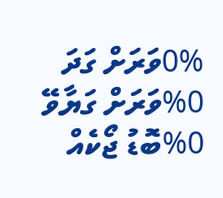0%ވަރަށް ގަދަ 0%ވަރަށް ގަޔާވޭ 0%ބޮޑު ޖޯކެއް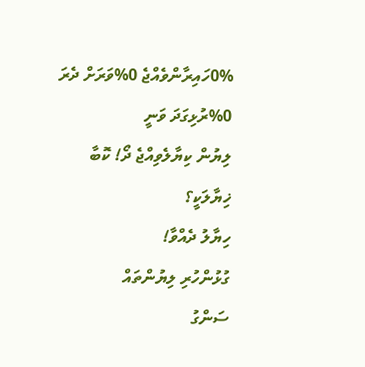0%ހައިރާންވެއްޖެ 0%ވަރަށް ދެރަ 0%ރުޅިގަދަ ވަނީ
ލިޔުން ކިޔާލެވިއްޖެ ދޯ! ކޮބާ ޚިޔާލަކީ؟
ހިޔާލު ދެއްވާ!
ގުޅުންހުރި ލިޔުންތައް
ސަންގު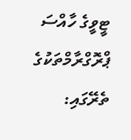ޓީވީގެ ހާއްސަ ޕްރޮގްރާމްތަކުގެ ތެރޭގައި: